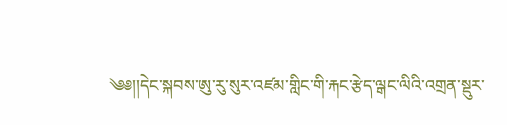༄༅།།དེང་སྐབས་ཨུ་རུ་སུར་འཛམ་གླིང་གི་རྐང་རྩེད་ལྒང་ལིའི་འགྲན་སྡུར་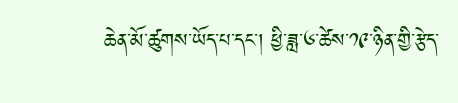ཆེན་མོ་ཚུགས་ཡོད་པ་དང་། ཕྱི་ཟླ་༦་ཚེས་༡༩་ཉིན་གྱི་རྩེད་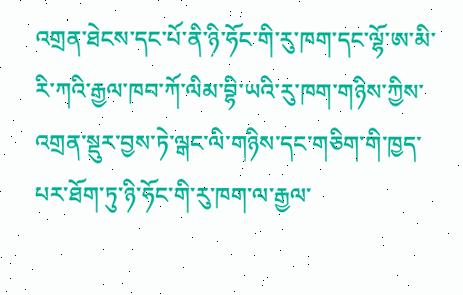འགྲན་ཐེངས་དང་པོ་ནི་ཉི་ཧོང་གི་རུ་ཁག་དང་ལྷོ་ཨ་མི་རི་ཀའི་རྒྱལ་ཁབ་ཀོ་ལིམ་བྷི་ཡའི་རུ་ཁག་གཉིས་ཀྱིས་འགྲན་སྡུར་བྱས་ཏེ་ལྒང་ལི་གཉིས་དང་གཅིག་གི་ཁྱད་པར་ཐོག་ཏུ་ཉི་ཧོང་གི་རུ་ཁག་ལ་རྒྱལ་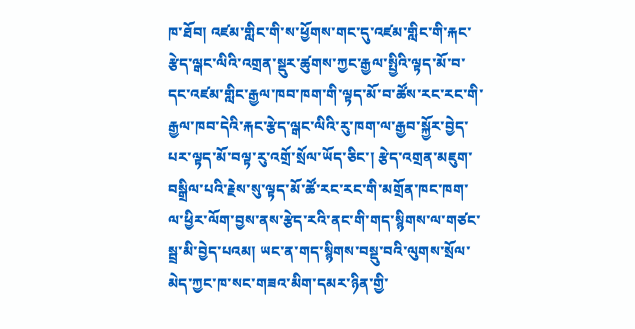ཁ་ཐོབ། འཛམ་གླིང་གི་ས་ཕྱོགས་གང་དུ་འཛམ་གླིང་གི་རྐང་རྩེད་ལྒང་ལིའི་འགྲན་སྡུར་ཚུགས་ཀྱང་རྒྱལ་སྤྱིའི་ལྟད་མོ་བ་དང་འཛམ་གླིང་རྒྱལ་ཁབ་ཁག་གི་ལྟད་མོ་བ་ཚོས་རང་རང་གི་རྒྱལ་ཁབ་དེའི་རྐང་རྩེད་ལྒང་ལིའི་རུ་ཁག་ལ་རྒྱབ་སྐྱོར་བྱེད་པར་ལྟད་མོ་བལྟ་རུ་འགྲོ་སྲོལ་ཡོད་ཅིང་། རྩེད་འགྲན་མཇུག་བསྒྲིལ་པའི་རྗེས་སུ་ལྟད་མོ་ཚོ་རང་རང་གི་མགྲོན་ཁང་ཁག་ལ་ཕྱིར་ལོག་བྱས་ནས་རྩེད་རའི་ནང་གི་གད་སྙིགས་ལ་གཙང་སྦྲ་མི་བྱེད་པའམ། ཡང་ན་གད་སྙིགས་བསྡུ་བའི་ལུགས་སྲོལ་མེད་ཀྱང་ཁ་སང་གཟའ་མིག་དམར་ཉིན་གྱི་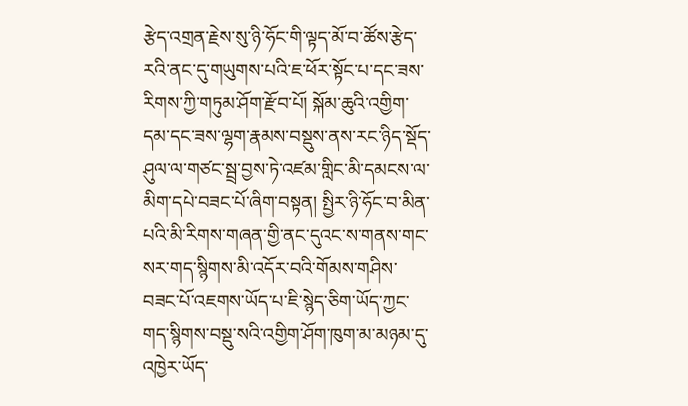རྩེད་འགྲན་རྗེས་སུ་ཉི་ཧོང་གི་ལྟད་མོ་བ་ཚོས་རྩེད་རའི་ནང་དུ་གཡུགས་པའི་ཇ་ཕོར་སྟོང་པ་དང་ཟས་རིགས་ཀྱི་གཏུམ་ཤོག་རྫོབ་པོ། སྐོམ་ཆུའི་འགྱིག་དམ་དང་ཟས་ལྷག་རྣམས་བསྡུས་ནས་རང་ཉིད་སྡོད་ཤུལ་ལ་གཙང་སྦྲ་བྱས་ཏེ་འཛམ་གླིང་མི་དམངས་ལ་མིག་དཔེ་བཟང་པོ་ཞིག་བསྟན། སྤྱིར་ཉི་ཧོང་བ་མིན་པའི་མི་རིགས་གཞན་གྱི་ནང་དུའང་ས་གནས་གང་སར་གད་སྙིགས་མི་འདོར་བའི་གོམས་གཤིས་བཟང་པོ་འཇགས་ཡོད་པ་ཇི་སྙེད་ཅིག་ཡོད་ཀྱང་གད་སྙིགས་བསྡུ་སའི་འགྱིག་ཤོག་ཁུག་མ་མཉམ་དུ་འཁྱེར་ཡོད་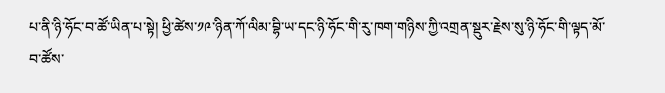པ་ནི་ཉི་ཧོང་བ་ཚོ་ཡིན་པ་སྟེ། ཕྱི་ཚེས་༡༩་ཉིན་ཀོ་ལིམ་བྷི་ཡ་དང་ཉི་ཧོང་གི་རུ་ཁག་གཉིས་ཀྱི་འགྲན་སྡུར་རྗེས་སུ་ཉི་ཧོང་གི་ལྟད་མོ་བ་ཚོས་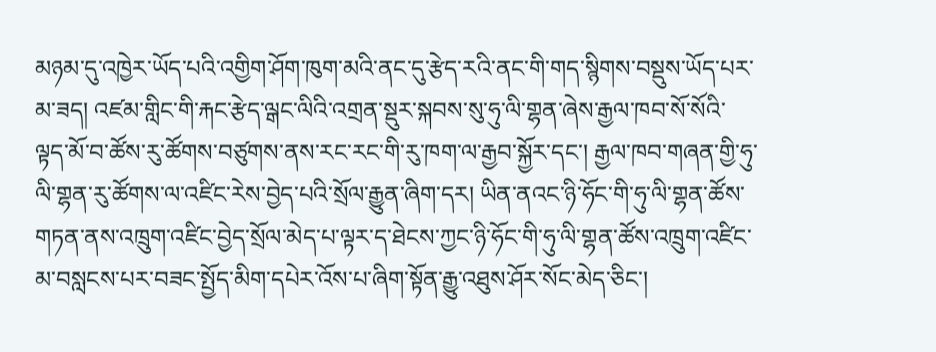མཉམ་དུ་འཁྱེར་ཡོད་པའི་འགྱིག་ཤོག་ཁུག་མའི་ནང་དུ་རྩེད་རའི་ནང་གི་གད་སྙིགས་བསྡུས་ཡོད་པར་མ་ཟད། འཛམ་གླིང་གི་རྐང་རྩེད་ལྒང་ལིའི་འགྲན་སྡུར་སྐབས་སུ་ཧུ་ལི་གྷན་ཞེས་རྒྱལ་ཁབ་སོ་སོའི་ལྟད་མོ་བ་ཚོས་རུ་ཚོགས་བཙུགས་ནས་རང་རང་གི་རུ་ཁག་ལ་རྒྱབ་སྐྱོར་དང་། རྒྱལ་ཁབ་གཞན་གྱི་ཧུ་ལི་གྷན་རུ་ཚོགས་ལ་འཛིང་རེས་བྱེད་པའི་སྲོལ་རྒྱུན་ཞིག་དར། ཡིན་ནའང་ཉི་ཧོང་གི་ཧུ་ལི་གྷན་ཚོས་གཏན་ནས་འཁྲུག་འཛིང་བྱེད་སྲོལ་མེད་པ་ལྟར་ད་ཐེངས་ཀྱང་ཉི་ཧོང་གི་ཧུ་ལི་གྷན་ཚོས་འཁྲུག་འཛིང་མ་བསླངས་པར་བཟང་སྤྱོད་མིག་དཔེར་འོས་པ་ཞིག་སྟོན་རྒྱུ་འཐུས་ཤོར་སོང་མེད་ཅིང་།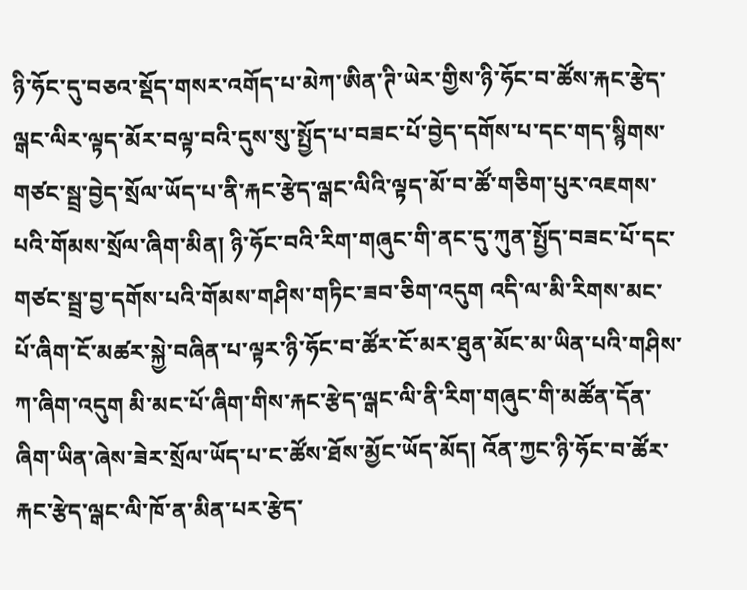ཉི་ཧོང་དུ་བཅའ་སྡོད་གསར་འགོད་པ་མེཀ་ཨིན་ཊི་ཡེར་གྱིས་ཉི་ཧོང་བ་ཚོས་རྐང་རྩེད་ལྒང་ལིར་ལྟད་མོར་བལྟ་བའི་དུས་སུ་སྤྱོད་པ་བཟང་པོ་བྱེད་དགོས་པ་དང་གད་སྙིགས་གཙང་སྦྲ་བྱེད་སྲོལ་ཡོད་པ་ནི་རྐང་རྩེད་ལྒང་ལིའི་ལྟད་མོ་བ་ཚོ་གཅིག་པུར་འཇགས་པའི་གོམས་སྲོལ་ཞིག་མིན། ཉི་ཧོང་བའི་རིག་གཞུང་གི་ནང་དུ་ཀུན་སྤྱོད་བཟང་པོ་དང་གཙང་སྦྲ་བྱ་དགོས་པའི་གོམས་གཤིས་གཏིང་ཟབ་ཅིག་འདུག འདི་ལ་མི་རིགས་མང་པོ་ཞིག་ངོ་མཚར་སྐྱེ་བཞིན་པ་ལྟར་ཉི་ཧོང་བ་ཚོར་ངོ་མར་ཐུན་མོང་མ་ཡིན་པའི་གཤིས་ཀ་ཞིག་འདུག མི་མང་པོ་ཞིག་གིས་རྐང་རྩེད་ལྒང་ལི་ནི་རིག་གཞུང་གི་མཚོན་དོན་ཞིག་ཡིན་ཞེས་ཟེར་སྲོལ་ཡོད་པ་ང་ཚོས་ཐོས་མྱོང་ཡོད་མོད། འོན་ཀྱང་ཉི་ཧོང་བ་ཚོར་རྐང་རྩེད་ལྒང་ལི་ཁོ་ན་མིན་པར་རྩེད་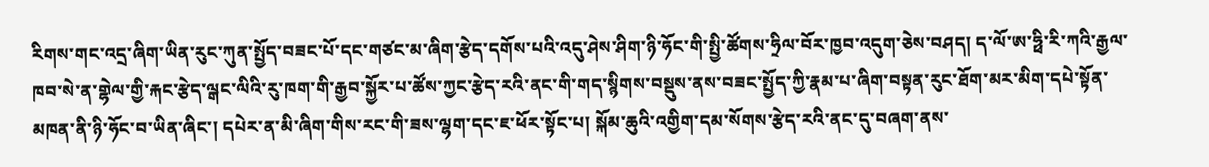རིགས་གང་འདྲ་ཞིག་ཡིན་རུང་ཀུན་སྤྱོད་བཟང་པོ་དང་གཙང་མ་ཞིག་རྩེད་དགོས་པའི་འདུ་ཤེས་ཤིག་ཉི་ཧོང་གི་སྤྱི་ཚོགས་ཧྲིལ་བོར་ཁྱབ་འདུག་ཅེས་བཤད། ད་ལོ་ཨ་ཧྥི་རི་ཀའི་རྒྱལ་ཁབ་སེ་ན་གྷེལ་གྱི་རྐང་རྩེད་ལྒང་ལིའི་རུ་ཁག་གི་རྒྱབ་སྐྱོར་པ་ཚོས་ཀྱང་རྩེད་རའི་ནང་གི་གད་སྙིགས་བསྡུས་ནས་བཟང་སྤྱོད་ཀྱི་རྣམ་པ་ཞིག་བསྟན་རུང་ཐོག་མར་མིག་དཔེ་སྟོན་མཁན་ནི་ཉི་ཧོང་བ་ཡིན་ཞིང་། དཔེར་ན་མི་ཞིག་གིས་རང་གི་ཟས་ལྷག་དང་ཇ་ཕོར་སྟོང་པ། སྐོམ་ཆུའི་འགྱིག་དམ་སོགས་རྩེད་རའི་ནང་དུ་བཞག་ནས་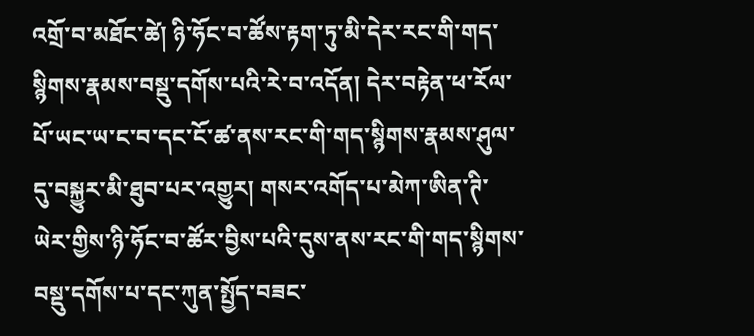འགྲོ་བ་མཐོང་ཚེ། ཉི་ཧོང་བ་ཚོས་རྟག་ཏུ་མི་དེར་རང་གི་གད་སྙིགས་རྣམས་བསྡུ་དགོས་པའི་རེ་བ་འདོན། དེར་བརྟེན་ཕ་རོལ་པོ་ཡང་ཡ་ང་བ་དང་ངོ་ཚ་ནས་རང་གི་གད་སྙིགས་རྣམས་ཤུལ་དུ་བསྐྱུར་མི་ཐུབ་པར་འགྱུར། གསར་འགོད་པ་མེཀ་ཨིན་ཊི་ཡེར་གྱིས་ཉི་ཧོང་བ་ཚོར་བྱིས་པའི་དུས་ནས་རང་གི་གད་སྙིགས་བསྡུ་དགོས་པ་དང་ཀུན་སྤྱོད་བཟང་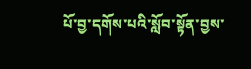པོ་བྱ་དགོས་པའི་སློབ་སྟོན་བྱས་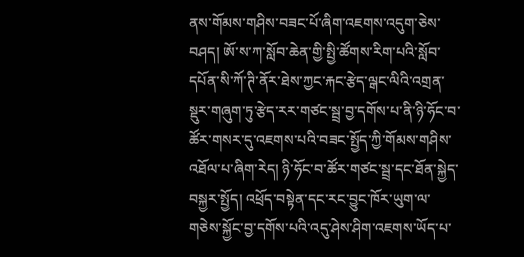ནས་གོམས་གཤིས་བཟང་པོ་ཞིག་འཇགས་འདུག་ཅེས་བཤད། ཨོ་ས་ཀ་སློབ་ཆེན་གྱི་སྤྱི་ཚོགས་རིག་པའི་སློབ་དཔོན་སི་ཀོ་ཊི་ནོར་ཐེས་ཀྱང་རྐང་རྩེད་ལྒང་ལིའི་འགྲན་སྡུར་གཞུག་ཏུ་རྩེད་རར་གཙང་སྦྲ་བྱ་དགོས་པ་ནི་ཉི་ཧོང་བ་ཚོར་གསར་དུ་འཇགས་པའི་བཟང་སྤྱོད་ཀྱི་གོམས་གཤིས་འཐོལ་པ་ཞིག་རེད། ཉི་ཧོང་བ་ཚོར་གཙང་སྦྲ་དང་ཐོན་སྐྱེད་བསྐྱར་སྤྱོད། འཕྲོད་བསྟེན་དང་རང་བྱུང་ཁོར་ཡུག་ལ་གཅེས་སྐྱོང་བྱ་དགོས་པའི་འདུ་ཤེས་ཤིག་འཇགས་ཡོད་པ་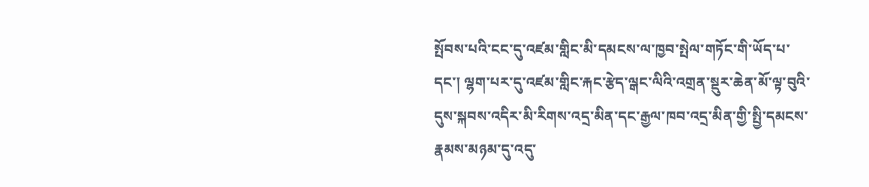སྤོབས་པའི་ངང་དུ་འཛམ་གླིང་མི་དམངས་ལ་ཁྱབ་སྤེལ་གཏོང་གི་ཡོད་པ་དང་། ལྷག་པར་དུ་འཛམ་གླིང་རྐང་རྩེད་ལྒང་ལིའི་འགྲན་སྡུར་ཆེན་མོ་ལྟ་བུའི་དུས་སྐབས་འདིར་མི་རིགས་འདྲ་མིན་དང་རྒྱལ་ཁབ་འདྲ་མིན་གྱི་སྤྱི་དམངས་རྣམས་མཉམ་དུ་འདུ་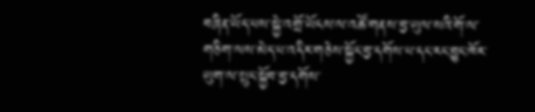བཞིན་ཡོད་པས་སྐྱེ་འགྲོ་ཡོངས་ལ་འཚོ་གནས་བྱ་ཡུལ་སའི་གོ་ལ་གཅིག་ལས་མེད་པ་འདིར་གཅེས་སྐྱོང་བྱ་དགོས་པ་དང་རང་བྱུང་ཁོར་ཡུག་ལ་སྲུང་སྐྱོབ་བྱ་དགོས་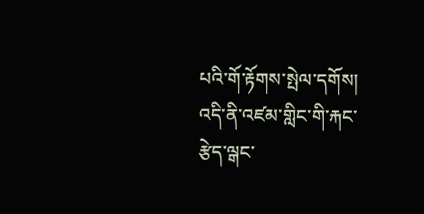པའི་གོ་རྟོགས་སྤེལ་དགོས། འདི་ནི་འཛམ་གླིང་གི་རྐང་རྩེད་ལྒང་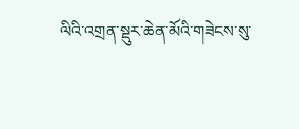ལིའི་འགྲན་སྡུར་ཆེན་མོའི་གཟེངས་སུ་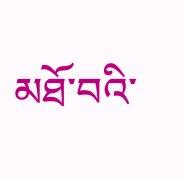མཐོ་བའི་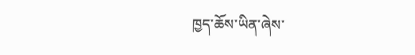ཁྱད་ཆོས་ཡིན་ཞེས་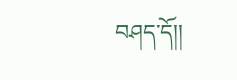བཤད་དོ།།